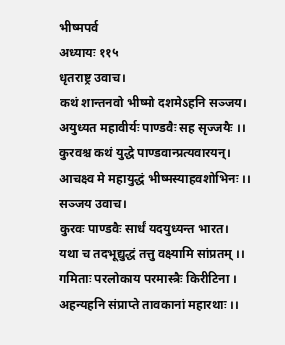भीष्मपर्व
अध्यायः ११५
धृतराष्ट्र उवाच।
कथं शान्तनवो भीष्मो दशमेऽहनि सञ्जय।
अयुध्यत महावीर्यः पाण्डवैः सह सृज्जयैः ।।
कुरवश्च कथं युद्धे पाण्डवान्प्रत्यवारयन्।
आचक्ष्व मे महायुद्धं भीष्मस्याहवशोभिनः ।।
सञ्जय उवाच।
कुरवः पाण्डवैः सार्धं यदयुध्यन्त भारत।
यथा च तदभूद्युद्धं तत्तु वक्ष्यामि सांप्रतम् ।।
गमिताः परलोकाय परमास्त्रैः किरीटिना ।
अहन्यहनि संप्राप्ते तावकानां महारथाः ।।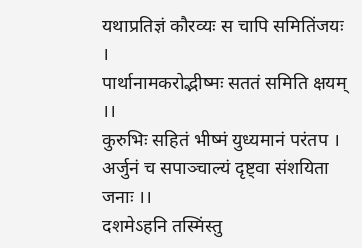यथाप्रतिज्ञं कौरव्यः स चापि समितिंजयः ।
पार्थानामकरोद्भीष्मः सततं समिति क्षयम् ।।
कुरुभिः सहितं भीष्मं युध्यमानं परंतप ।
अर्जुनं च सपाञ्चाल्यं दृष्ट्वा संशयिता जनाः ।।
दशमेऽहनि तस्मिंस्तु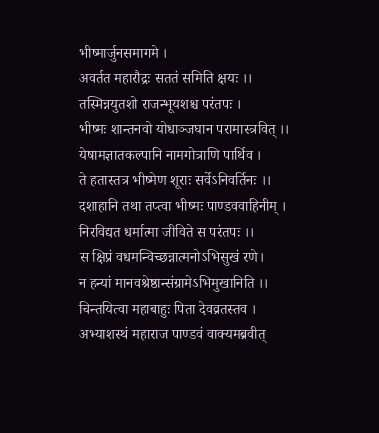भीष्मार्जुनसमागमे ।
अवर्तत महारौद्रः सततं समिति क्षयः ।।
तस्मिन्नयुतशो राजन्भूयशश्च परंतपः ।
भीष्मः शान्तनवो योधाञ्जघान परामास्त्रवित् ।।
येषामज्ञातकल्पानि नामगोत्राणि पार्थिव ।
ते हतास्तत्र भीष्मेण शूराः सर्वेऽनिवर्तिनः ।।
दशाहानि तथा तप्त्वा भीष्मः पाण्डववाहिनीम् ।
निरविद्यत धर्मात्मा जीविते स परंतपः ।।
स क्षिप्रं वधमन्विच्छन्नात्मनोऽभिसुखं रणे।
न हन्यां मानवश्रेष्ठान्संग्रामेऽभिमुखानिति ।।
चिन्तयित्वा महाबाहुः पिता देवव्रतस्तव ।
अभ्याशस्थं महाराज पाण्डवं वाक्यमब्रवीत्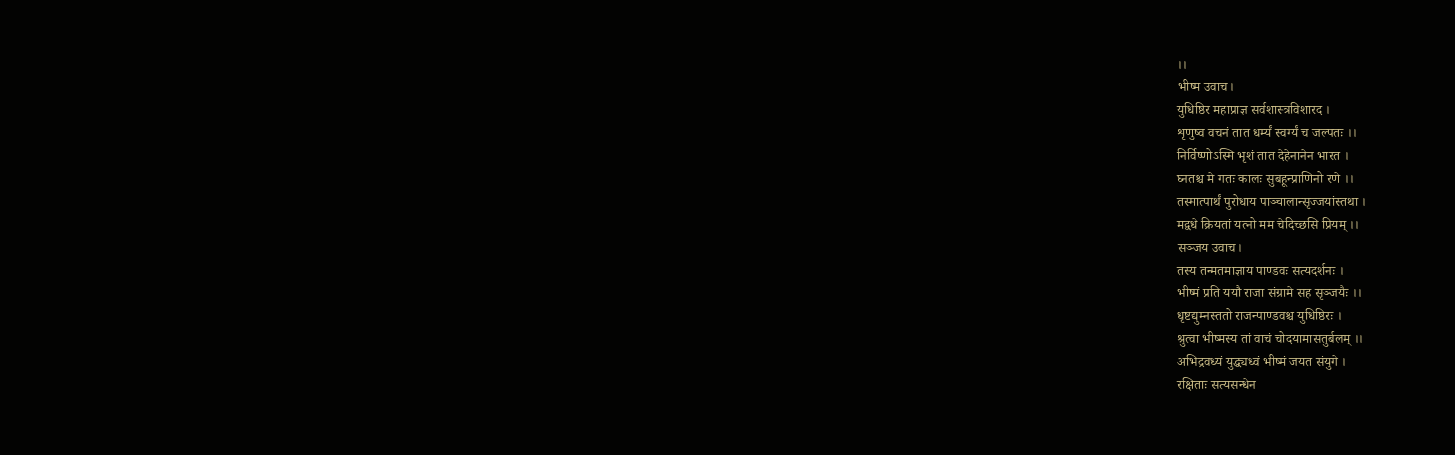।।
भीष्म उवाच।
युधिष्ठिर महाप्राज्ञ सर्वशास्त्रविशारद ।
शृणुष्व वचनं तात धर्म्यं स्वर्ग्यं च जल्पतः ।।
निर्विष्णोऽस्मि भृशं तात देहेनानेन भारत ।
घ्नतश्च मे गतः कालः सुबहून्प्राणिनो रणे ।।
तस्मात्पार्थं पुरोधाय पाञ्चालान्सृज्जयांस्तथा ।
मद्वधे क्रियतां यत्नो मम चेदिच्छसि प्रियम् ।।
सञ्जय उवाच।
तस्य तन्मतमाज्ञाय पाण्डवः सत्यदर्शनः ।
भीष्मं प्रति ययौ राजा संग्रामे सह सृञ्जयैः ।।
धृष्टद्युम्नस्ततो राजन्पाण्डवश्च युधिष्ठिरः ।
श्रुत्वा भीष्मस्य तां वाचं चोदयामासतुर्बलम् ।।
अभिद्रवध्यं युद्ध्यध्वं भीष्मं जयत संयुगे ।
रक्षिताः सत्यसन्धेन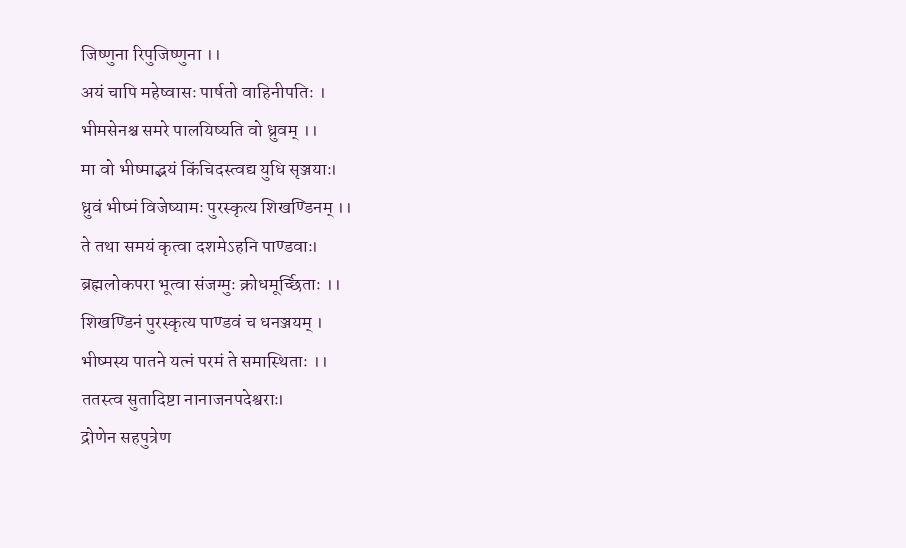जिष्णुना रिपुजिष्णुना ।।
अयं चापि महेष्वासः पार्षतो वाहिनीपतिः ।
भीमसेनश्च समरे पालयिष्यति वो ध्रुवम् ।।
मा वो भीष्माद्भयं किंचिदस्त्वद्य युधि सृञ्जयाः।
ध्रुवं भीष्मं विजेष्यामः पुरस्कृत्य शिखण्डिनम् ।।
ते तथा समयं कृत्वा दशमेऽहनि पाण्डवाः।
ब्रह्मलोकपरा भूत्वा संजग्मुः क्रोधमूर्च्छिताः ।।
शिखण्डिनं पुरस्कृत्य पाण्डवं च धनञ्जयम् ।
भीष्मस्य पातने यत्नं परमं ते समास्थिताः ।।
ततस्त्व सुतादिष्टा नानाजनपदेश्वराः।
द्रोणेन सहपुत्रेण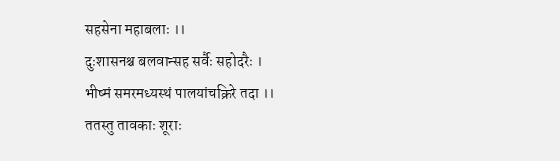सहसेना महाबलाः ।।
दुःशासनश्च बलवान्सह सर्वैः सहोदरैः ।
भीष्मं समरमध्यस्थं पालयांचक्रिरे तदा ।।
ततस्तु तावकाः शूराः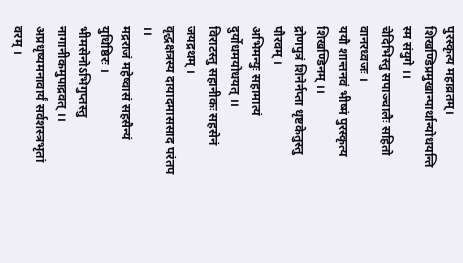पुरस्कृत्य महाव्रतम्।
शिखण्डिप्रमुखान्पार्थान्योधयन्ति स्म संयुगे ।।
चेदिभिस्तु सपाञ्चालैः सहितो वानरध्वजः ।
ययौ शान्तनवं भीष्मं पुरस्कृत्य शिखण्डिनम् ।।
द्रोणपुत्रं शिनेर्नप्ता धृष्टकेतुस्तु पौरवम् ।
अभिमन्युः सहामात्यं दुर्योधमयोधयत् ।।
विराटस्तु सहानीकः सहसेनं जयद्रथम् ।
वृद्धक्षत्रस्य दायादमाससाद परंतप ।।
मद्रराजं महेष्वासं सहसैन्यं युधिष्ठिरः ।
भीमसेनोऽभिगुप्तस्तु नागानीकमुपाद्रवत् ।।
अप्रधृष्यमनावार्यं सर्वशस्त्रभृतां वरम् ।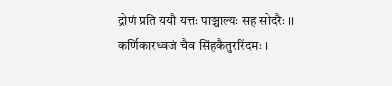द्रोणं प्रति ययौ यत्तः पाञ्चाल्यः सह सोदरैः ।।
कर्णिकारध्वजं चैव सिंहकैतुररिंदमः ।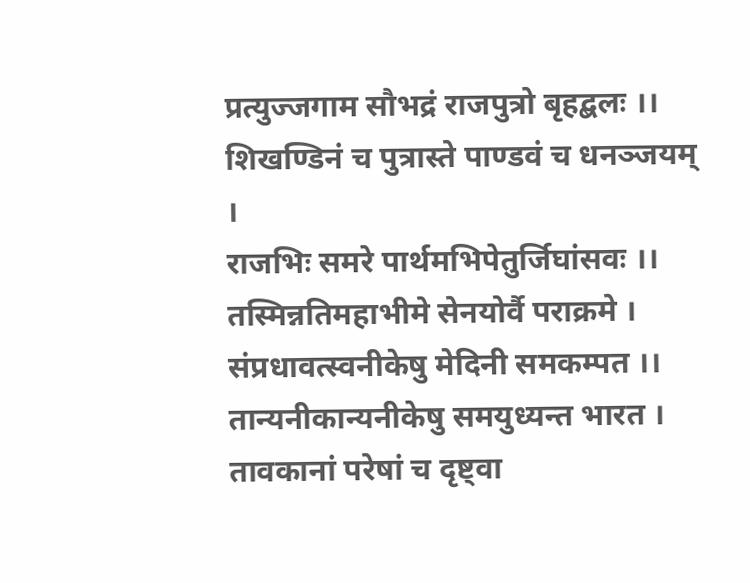प्रत्युज्जगाम सौभद्रं राजपुत्रो बृहद्बलः ।।
शिखण्डिनं च पुत्रास्ते पाण्डवं च धनञ्जयम् ।
राजभिः समरे पार्थमभिपेतुर्जिघांसवः ।।
तस्मिन्नतिमहाभीमे सेनयोर्वै पराक्रमे ।
संप्रधावत्स्वनीकेषु मेदिनी समकम्पत ।।
तान्यनीकान्यनीकेषु समयुध्यन्त भारत ।
तावकानां परेषां च दृष्ट्वा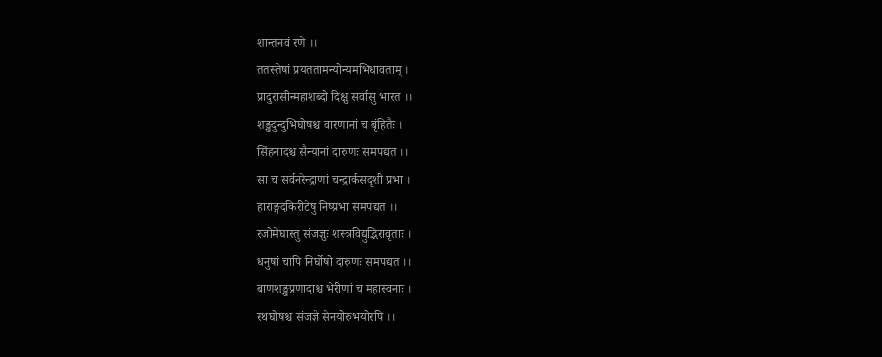शान्तनवं रणे ।।
ततस्तेषां प्रयततामन्योन्यमभिधावताम् ।
प्रादुरासीन्महाशब्दो दिक्षु सर्वासु भारत ।।
शङ्खदुन्दुभिघोषश्च वारणानां च बृंहितैः ।
सिंहनादश्च सैन्यानां दारुणः समपद्यत ।।
सा च सर्वनरेन्द्राणां चन्द्रार्कसदृशी प्रभा ।
हाराङ्गदकिरीटेषु निष्प्रभा समपद्यत ।।
रजोमेघास्तु संजज्ञुः शस्त्रविद्युद्भिरावृताः ।
धनुषां चापि निर्घोषो दारुणः समपद्यत ।।
बाणशङ्खप्रणादाश्च भेरीणां च महास्वनाः ।
रथघोषश्च संजज्ञे सेनयोरुभयोरपि ।।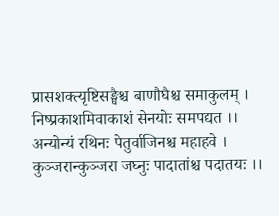प्रासशक्त्यृष्टिसङ्घैश्च बाणौघैश्च समाकुलम् ।
निष्प्रकाशमिवाकाशं सेनयोः समपद्यत ।।
अन्योन्यं रथिनः पेतुर्वाजिनश्च महाहवे ।
कुञ्जरान्कुञ्जरा जघ्नुः पादातांश्च पदातयः ।।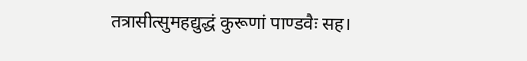तत्रासीत्सुमहद्युद्धं कुरूणां पाण्डवैः सह।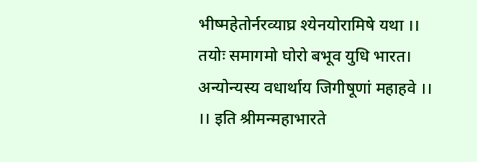भीष्महेतोर्नरव्याघ्र श्येनयोरामिषे यथा ।।
तयोः समागमो घोरो बभूव युधि भारत।
अन्योन्यस्य वधार्थाय जिगीषूणां महाहवे ।।
।। इति श्रीमन्महाभारते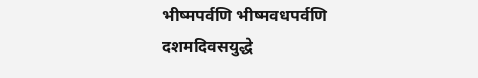भीष्मपर्वणि भीष्मवधपर्वणि
दशमदिवसयुद्धे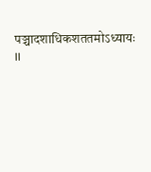पञ्चादशाधिकशततमोऽध्यायः ।।